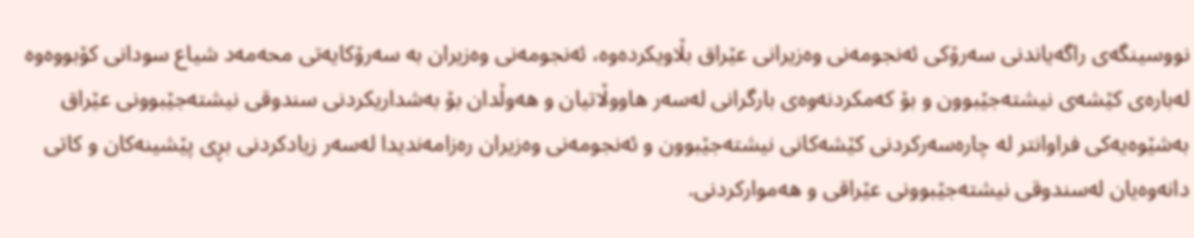نووسینگەی راگەیاندنی سەرۆکی ئەنجومەنی وەزیرانی عێراق بڵاویکردەوە، ئەنجومەنی وەزیران بە سەرۆکایەتی محەمەد شیاع سودانی کۆبووەوە لەبارەی کێشەی نیشتەجێبوون و بۆ کەمکردنەوەی بارگرانی لەسەر ھاووڵاتیان و ھەوڵدان بۆ بەشداریکردنی سندوقی نیشتەجێبوونی عێراق بەشێوەیەکی فراوانتر لە چارەسەرکردنی کێشەکانی نیشتەجێبوون و ئەنجومەنی وەزیران رەزامەندیدا لەسەر زیادکردنی بڕی پێشینەکان و کاتی دانەوەیان لەسندوقی نیشتەجێبوونی عێراقی و ھەموارکردنی.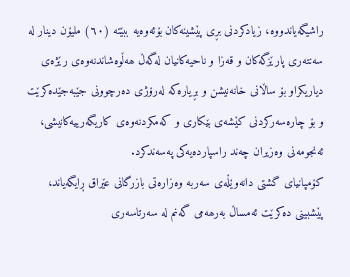راشیگەیاندووە، زیادکردنی بڕی پێشینەکان بۆئەوەیە ببێتە (٦٠) ملیۆن دینار لە سەنتەری پارێزگەکان و قەزا و ناحیەکانیان لەگەڵ ھەڵوەشاندنەوەی رێژەی دیاریکراو بۆ ساڵانی خانەنیشن و بڕیارەکە لەرۆژی دەرچوونی جێبەجێدەکرێت و بۆ چارەسەرکردنی کێشەی بێکاری و کەمکردنەوەی کاریگەرییەکانیشی، ئەنجومەنی وەزیران چەند راسپاردەیەکی پەسەندکرد.
کۆمپانیای گشتی دانەوێڵەی سەربە وەزارەتی بازرگانی عێراق ڕایگەیاند، پێشبینی دەکرێت ئەمساڵ بەرھەمی گەنم لە سەرتاسەری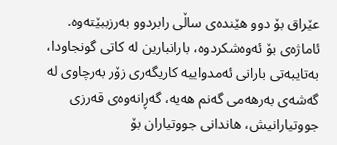عێراق بۆ دوو ھێندەی ساڵی رابردوو بەرزببێتەوە.
ئاماژەی بۆ ئەوەشکردوە، بارانبارین لە کاتی گونجاودا، بەتایبەتی بارانی ئەمدواییە کاریگەری زۆر بەرچاوی لە گەشەی بەرھەمی گەنم ھەیە، گەڕانەوەی قەرزی جووتیارانیش، ھاندانی جووتیاران بۆ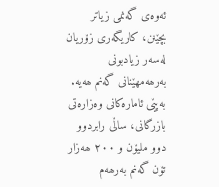ئەوەی گەنمی زیاتر بچێنن، کاریگەری زۆریان لەسەر زیادبونی بەرھەمھێنانی گەنم ھەیە.
بەپێی ئامارەکانی وەزارەتی بازرگانی، ساڵی رابردوو دوو ملیۆن و ٢٠٠ ھەزار تۆن گەنم بەرھەم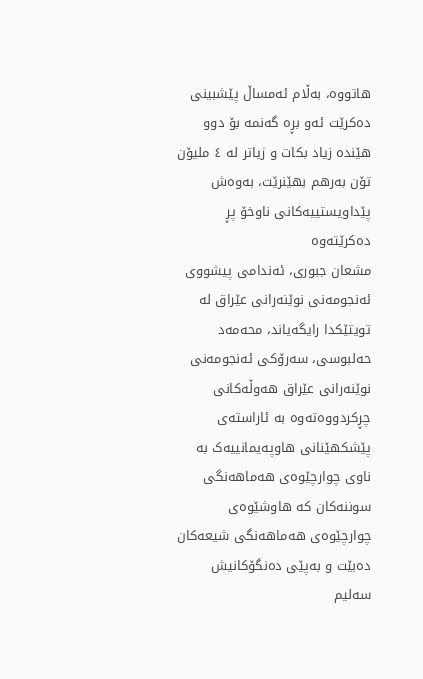ھاتووە، بەڵام ئەمساڵ پێشبینی دەکرێت ئەو بڕە گەنمە بۆ دوو ھێندە زیاد بکات و زیاتر لە ٤ ملیۆن تۆن بەرھم بھێنرێت، بەوەش پێداویستییەکانی ناوخۆ پڕ دەکرێتەوە
مشعان جبوری، ئەندامی پیشووی ئەنجومەنی نوێنەرانی عێراق لە تویتێکدا رایگەیاند، محەمەد حەلبوسی، سەرۆکی ئەنجومەنی نوێنەرانی عێراق ھەوڵەکانی چڕکردووەتەوە بە ئاراستەی پێشکھێنانی ھاوپەیمانییەک بە ناوی چوارچێوەی ھەماھەنگی سوننەکان کە ھاوشێوەی چوارچێوەی ھەماھەنگی شیعەکان دەبێت و بەپێی دەنگۆکانیش سەلیم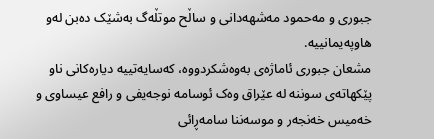جبوری و مەحمود مەشھەدانی و ساڵح موتڵەگ بەشێک دەبن لەو ھاوپەیمانییە.
مشعان جبوری ئاماژەی بەوەشکردووە، کەسایەتییە دیارەکانی ناو پێکھاتەی سوننە لە عێراق وەک ئوسامە نوجەیفی و رافع عیساوی و خەمیس خەنجەر و موسەننا سامەڕائی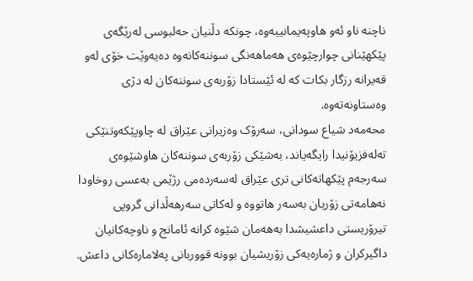ناچنە ناو ئەو ھاوپەیمانییەوە، چونکە دڵنیان حەلبوسی لەرێگەی پێکھێنانی چوارچێوەی ھەماھەنگی سوننەکانەوە دەیەوێت خۆی لەو قەیرانە رزگار بکات کە لە ئێستادا زۆربەی سوننەکان لە دژی وەستاونەتەوە.
محەمەد شیاع سودانی، سەرۆک وەزیرانی عێراق لە چاوپێکەوتنێکی تەلەفزیۆنیدا رایگەیاند، بەشێکی زۆربەی سوننەکان ھاوشێوەی سەرجەم پێکھاتەکانی تری عێراق لەسەردەمی رژێمی بەعسی روخاودا نەھامەتی زۆریان بەسەر ھاتووە و لەکاتی سەرھەڵدانی گروپی تیرۆریستی داعشیشدا بەھەمان شێوە کرانە ئامانج و ناوچەکانیان داگیرکران و ژمارەیەکی زۆریشیان بوونە قووربانی پەلامارەکانی داعش.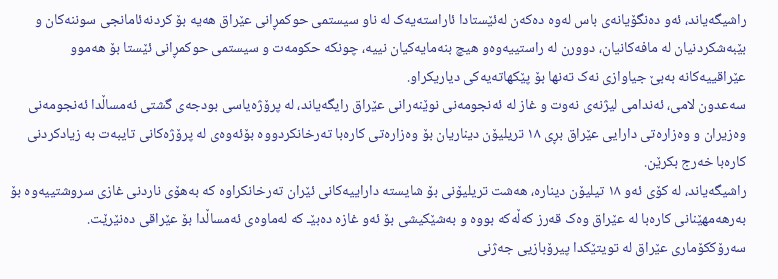راشیگەیاند، ئەو دەنگۆیانەی باس لەوە دەکەن لەئێستادا ئاراستەیەک لە ناو سیستمی حوکمڕانی عێراق ھەیە بۆ کردنەئامانجی سوننەکان و بێبەشکردنیان لە مافەکانیان، دوورن لە راستییەوەو ھیچ بنەمایەکیان نییە، چونکە حکومەت و سیستمی حوکمڕانی ئێستا بۆ ھەموو عێراقییەکانە بەبێ جیاوازی نەک تەنھا بۆ پێکھاتەیەکی دیاریکراو.
سەعدون لامی، ئەندامی لیژنەی نەوت و غاز لە ئەنجومەنی نوێنەرانی عێراق رایگەیاند، لە پرۆژەیاسی بودجەی گشتی ئەمساڵدا ئەنجومەنی وەزیران و وەزارەتی دارایی عێراق بڕی ١٨ تریلیۆن دیناریان بۆ وەزارەتی کارەبا تەرخانکردووە بۆئەوەی لە پرۆژەکانی تایبەت بە زیادکردنی کارەبا خەرج بکرێن.
راشیگەیاند، لە کۆی ئەو ١٨ تیلیۆن دینارە، ھەشت تریلیۆنی بۆ شایستە داراییەکانی ئێران تەرخانکراوە کە بەھۆی ناردنی غازی سروشتییەوە بۆ بەرھەمھێنانی کارەبا لە عێراق وەک قەرز کەڵەکە بووە و بەشێکیشی بۆ ئەو غازە دەبێـ کە لەماوەی ئەمساڵدا بۆ عێراقی دەنێرێت.
سەرۆککۆماری عێراق لە تویتێکدا پیرۆبازیی جەژنی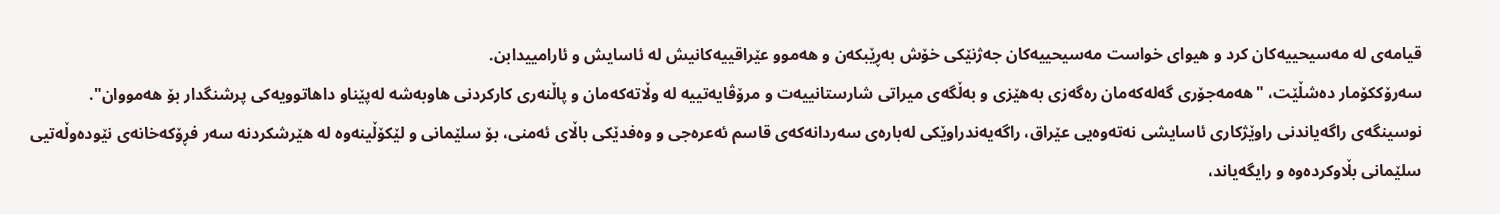قیامەی لە مەسیحییەکان کرد و ھیوای خواست مەسیحییەکان جەژنێکی خۆش بەڕێبکەن و ھەموو عێراقییەکانیش لە ئاسایش و ئارامییدابن.
سەرۆککۆمار دەشڵێت، "ھەمەجۆری گەلەکەمان رەگەزی بەھێزی و بەڵگەی میراتی شارستانییەت و مرۆڤایەتییە لە وڵاتەکەمان و پاڵنەری کارکردنی ھاوبەشە لەپێناو داھاتوویەکی پرشنگدار بۆ ھەمووان".
نوسینگەی راگەیاندنی راوێژکاری ئاسایشی نەتەوەیی عێراق، راگەیەندراوێکی لەبارەی سەردانەکەی قاسم ئەعرەجی و وەفدێکی باڵای ئەمنی، بۆ سلێمانی و لێکۆڵینەوە لە ھێرشکردنە سەر فڕۆکەخانەی نێودەوڵەتیی سلێمانی بڵاوکردەوە و رایگەیاند،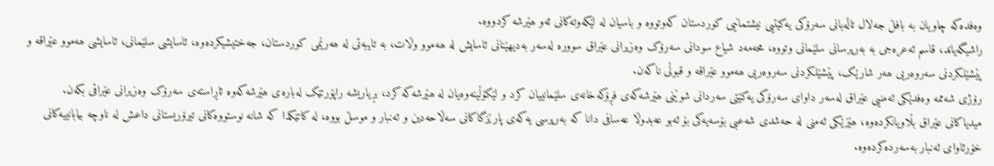وەفدەکە چاویان بە بافڵ جەلال تاڵەبانی سەرۆکی یەکێتیی نیشتمانیی کوردستان کەوتووە و باسیان لە لێکەوتەکانی ئەو ھێرشە کردووە.
راشیگەیاند، قاسم ئەعرەجی بە بەرپرسانی سلێمانی وتووە، محەمەد شیاع سودانی سەرۆک وەزیرانی عێراق سوورە لەسەر بەدیھێنانی ئاسایش لە ھەموو وڵات، بە تایبەتی لە ھەرێمی کوردستان، جەختیشیکردەوە، ئاسایشی سلێمانی، ئاسایشی ھەموو عێراقە و پێشێلکردنی سەروەریی ھەر شارێک، پێشێلکردنی سەروەریی ھەموو عێراقە و قبوڵی ناکەن.
رۆژی شەممە وەفدێکی ئەمنیی عێراق لەسەر داوای سەرۆکی یەکێتی سەردانی شوێنی ھێرشەکەی فڕۆکەخانەی سلێمانییان کرد و لێکۆڵینەوەیان لە ھێرشەکە کرد، بڕیاریشە راپۆرتێک لەبارەی ھێرشەکەوە ئاڕاستەی سەرۆک وەزیرانی عێراقی بکەن.
میدیاکانی عێراق بڵاویانکردەوە، ھێزێکی ئەمنی لە حەشدی شەعبی بۆسەیەکی بۆ ئەبو عەبدوڵا عەسافی دانا کە بەرپرسی یەکەی پارێزگاکانی سەڵاحەدین و ئەنبار و موسڵ بووە، لە کاتێکدا کە شانە نوستووەکانی تیرۆریستانی داعش لە ناوچە بیابانییەکانی خۆرئاوای ئەنبار بەسەردەکردەوە.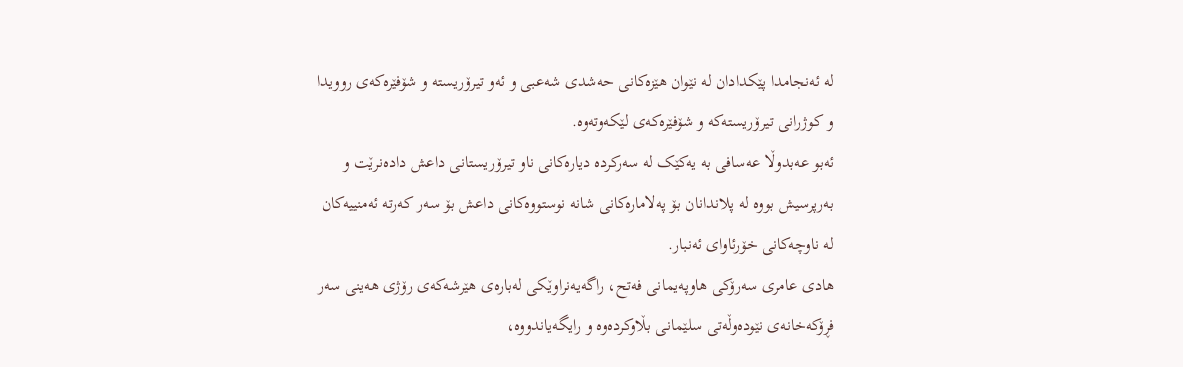لە ئەنجامدا پێکدادان لە نێوان ھێزەکانی حەشدی شەعبی و ئەو تیرۆریستە و شۆفێرەکەی روویدا و کوژرانی تیرۆریستەکە و شۆفێرەکەی لێکەوتەوە.
ئەبو عەبدوڵا عەسافی بە یەکێک لە سەرکردە دیارەکانی ناو تیرۆریستانی داعش دادەنرێت و بەرپرسیش بووە لە پلاندانان بۆ پەلامارەکانی شانە نوستووەکانی داعش بۆ سەر کەرتە ئەمنییەکان لە ناوچەکانی خۆرئاوای ئەنبار.
ھادی عامری سەرۆکی ھاوپەیمانی فەتح، راگەیەنراوێکی لەبارەی ھێرشەکەی رۆژی ھەینی سەر فڕۆکەخانەی نێودەوڵەتی سلێمانی بڵاوکردەوە و رایگەیاندووە،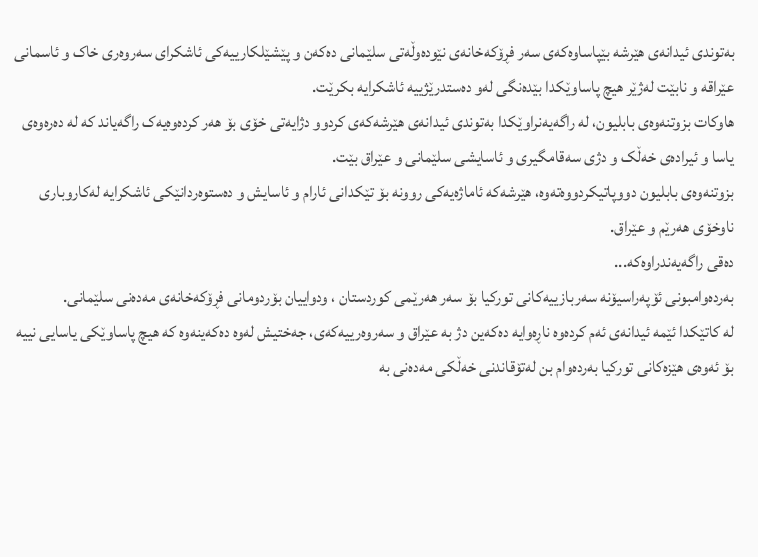بەتوندی ئیدانەی ھێرشە بێپاساوەکەی سەر فڕۆکەخانەی نێودەوڵەتی سلێمانی دەکەن و پێشێلکارییەکی ئاشکرای سەروەری خاک و ئاسمانی عێراقە و نابێت لەژێر ھیچ پاساوێکدا بێدەنگی لەو دەستدرێژییە ئاشکرایە بکرێت.
ھاوکات بزوتنەوەی بابلیون، لە راگەیەنراوێکدا بەتوندی ئیدانەی ھێرشەکەی کردوو دژایەتی خۆی بۆ ھەر کردەوەیەک راگەیاند کە لە دەرەوەی یاسا و ئیرادەی خەڵک و دژی سەقامگیری و ئاسایشی سلێمانی و عێراق بێت.
بزوتنەوەی بابلیون دووپاتیکردووەتەوە، ھێرشەکە ئاماژەیەکی روونە بۆ تێکدانی ئارام و ئاسایش و دەستوەردانێکی ئاشکرایە لەکاروباری ناوخۆی ھەرێم و عێراق.
دەقی راگەیەندراوەکە...
بەردەوامبونی ئۆپەراسیۆنە سەربازییەکانی تورکیا بۆ سەر ھەرێمی کوردستان ، ودواییان بۆردومانی فڕۆکەخانەی مەدەنی سلێمانی.
لە کاتێکدا ئێمە ئیدانەی ئەم کردەوە ناڕەوایە دەکەین دژ بە عێراق و سەروەرییەکەی، جەختیش لەوە دەکەینەوە کە ھیچ پاساوێکی یاسایی نییە بۆ ئەوەی ھێزەکانی تورکیا بەردەوام بن لەتۆقاندنی خەڵکی مەدەنی بە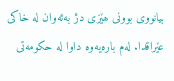بیانووی بوونی ھێزی دژ بەئەوان لە خاکی عێراقدا. لەم بارەیەوە داوا لە حکومەتی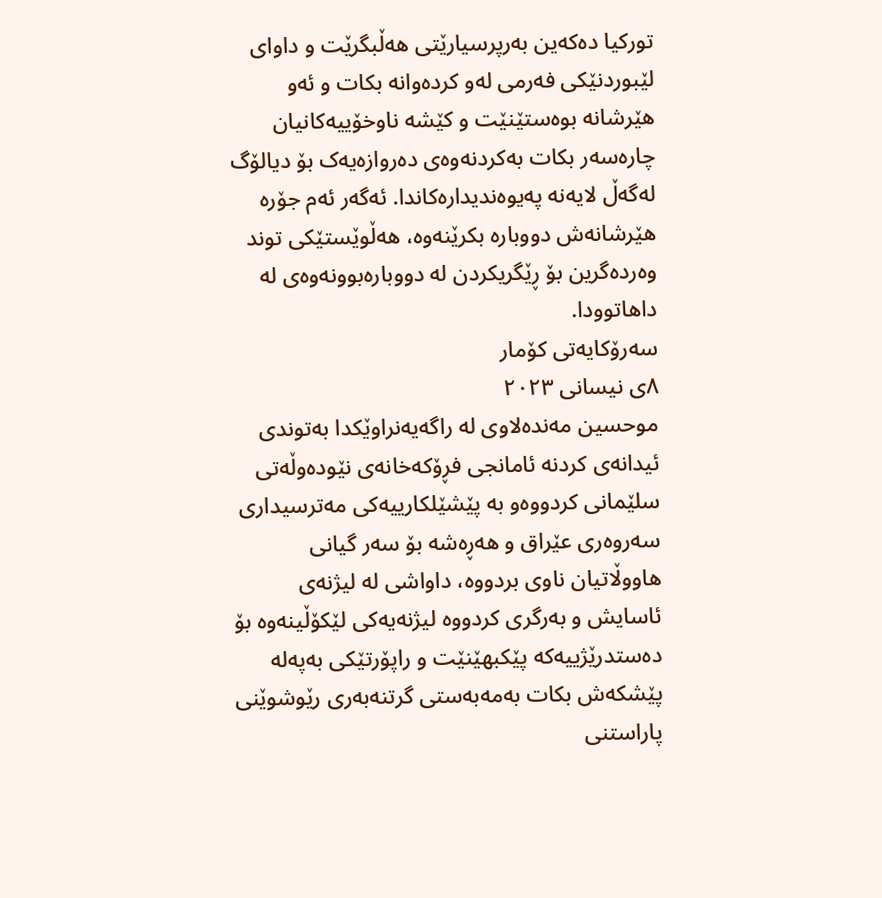تورکیا دەکەین بەرپرسیارێتی ھەڵبگرێت و داوای لێبوردنێکی فەرمی لەو کردەوانە بکات و ئەو ھێرشانە بوەستێنێت و کێشە ناوخۆییەکانیان چارەسەر بکات بەکردنەوەی دەروازەیەک بۆ دیالۆگ لەگەڵ لایەنە پەیوەندیدارەکاندا. ئەگەر ئەم جۆرە ھێرشانەش دووبارە بکرێنەوە، ھەڵوێستێکی توند وەردەگرین بۆ ڕێگریکردن لە دووبارەبوونەوەی لە داھاتوودا.
سەرۆکایەتی کۆمار
٨ی نیسانی ۲۰۲۳
موحسین مەندەلاوی لە راگەیەنراوێکدا بەتوندی ئیدانەی کردنە ئامانجی فڕۆکەخانەی نێودەوڵەتی سلێمانی کردووەو بە پێشێلکارییەکی مەترسیداری سەروەری عێراق و ھەڕەشە بۆ سەر گیانی ھاووڵاتیان ناوی بردووە، داواشی لە لیژنەی ئاسایش و بەرگری کردووە لیژنەیەکی لێکۆڵینەوە بۆ دەستدرێژییەکە پێکبھێنێت و راپۆرتێکی بەپەلە پێشکەش بکات بەمەبەستی گرتنەبەری رێوشوێنی پاراستنی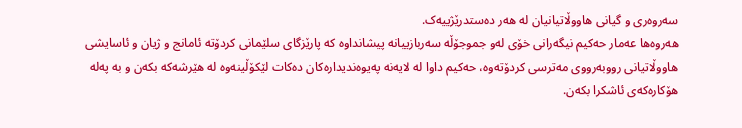سەروەری و گیانی ھاووڵاتیانیان لە ھەر دەستدرێژییەک.
ھەروەھا عەمار حەکیم نیگەرانی خۆی لەو جموجۆڵە سەربازییانە پیشانداوە کە پارێزگای سلێمانی کردۆتە ئامانج و ژیان و ئاسایشی ھاووڵاتیانی رووبەرووی مەترسی کردۆتەوە، حەکیم داوا لە لایەنە پەیوەندیدارەکان دەکات لێکۆڵینەوە لە ھێرشەکە بکەن و بە پەلە ھۆکارەکەی ئاشکرا بکەن.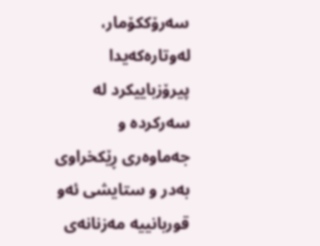سەرۆککۆمار، لەوتارەکەیدا پیرۆزباییکرد لە سەرکردە و جەماوەری ڕێکخراوی بەدر و ستایشی ئەو قوربانییە مەزنانەی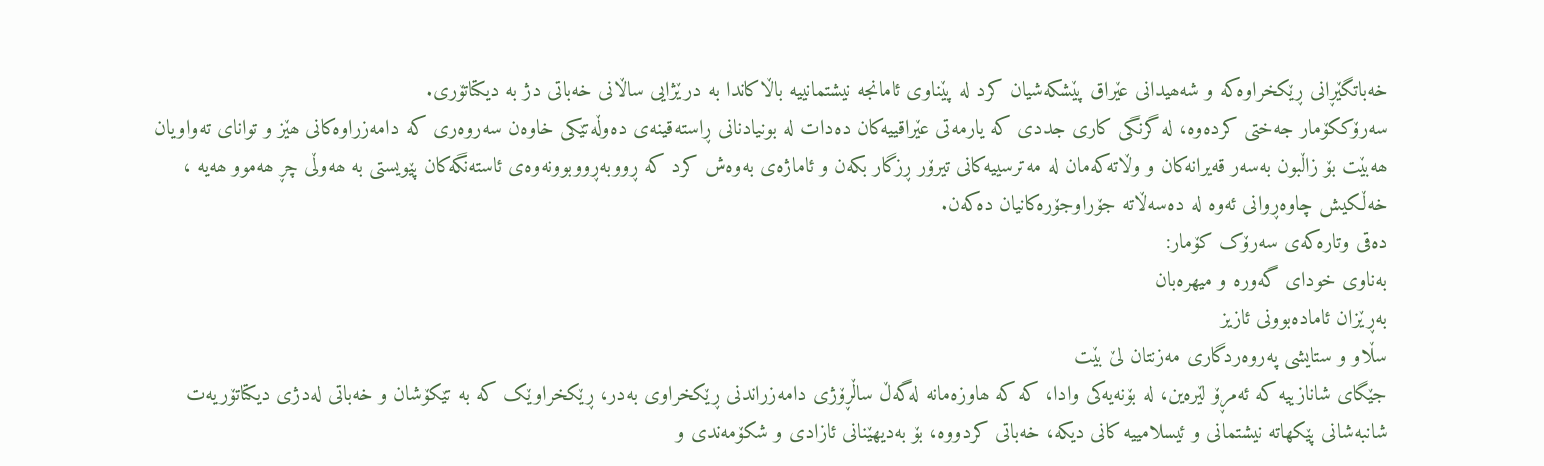خەباتگێڕانی ڕێکخراوەکە و شەھیدانی عێراق پێشکەشیان کرد لە پێناوی ئامانجە نیشتمانییە باڵاکاندا بە درێژایی ساڵانی خەباتی دژ بە دیکتاتۆری.
سەرۆککۆمار جەختی کردەوە، لە گرنگی کاری جددی کە یارمەتی عێراقییەکان دەدات لە بونیادنانی ڕاستەقینەی دەوڵەتێکی خاوەن سەروەری کە دامەزراوەکانی ھێز و توانای تەواویان ھەبێت بۆ زاڵبون بەسەر قەیرانەکان و وڵاتەکەمان لە مەترسییەکانی تیرۆر ڕزگار بکەن و ئاماژەی بەوەش کرد کە ڕووبەڕووبوونەوەی ئاستەنگەکان پێویستی بە ھەوڵی چڕ ھەموو ھەیە ، خەڵکیش چاوەڕوانی ئەوە لە دەسەڵاتە جۆراوجۆرەکانیان دەکەن.
دەقی وتارەکەی سەرۆک کۆمار:
بەناوی خودای گەورە و میھرەبان
بەڕێزان ئامادەبوونی ئازیز
سڵاو و ستایشی پەروەردگاری مەزنتان لێ بێت
جێگای شانازییە کە ئەمڕۆ لێرەین، لە بۆنەیەکی وادا، کە کە ھاوزەمانە لەگەڵ ساڵڕۆژی دامەزراندنی ڕێکخراوی بەدر، ڕێکخراوێک کە بە تێکۆشان و خەباتی لەدژی دیکتاتۆریەت شانبەشانی پێکھاتە نیشتمانی و ئیسلامییە کانی دیکە، خەباتی کردووە، بۆ بەدیھێنانی ئازادی و شکۆمەندی و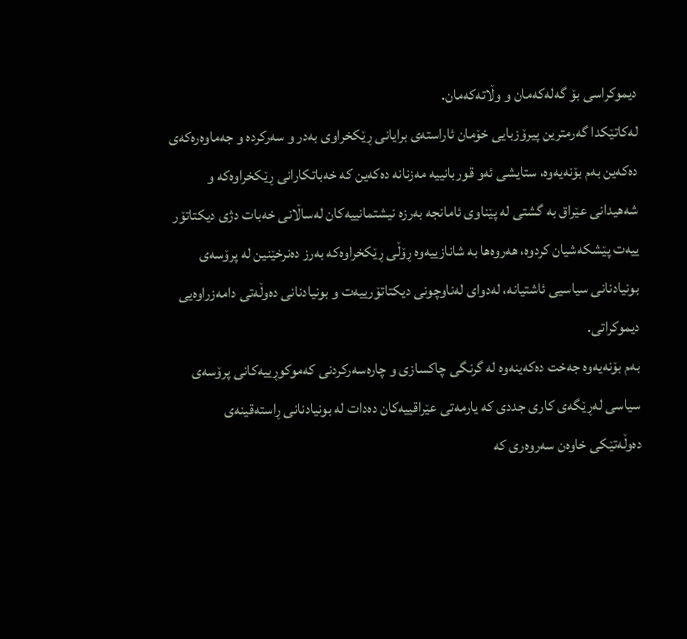دیموکراسی بۆ گەلەکەمان و وڵاتەکەمان.
لەکاتێکدا گەرمترین پیرۆزبایی خۆمان ئاراستەی برایانی ڕێکخراوی بەدر و سەرکردە و جەماوەرەکەی دەکەین بەم بۆنەیەوە، ستایشی ئەو قوربانییە مەزنانە دەکەین کە خەباتکارانی ڕێکخراوەکە و شەھیدانی عێراق بە گشتی لە پێناوی ئامانجە بەرزە نیشتمانییەکان لەساڵانی خەبات دژی دیکتاتۆر ییەت پێشکەشیان کردوە، ھەروەھا بە شانازییەوە ڕۆڵی ڕێکخراوەکە بەرز دەنرخێنین لە پرۆسەی بونیادنانی سیاسیی ئاشتیانە، لەدوای لەناوچونی دیکتاتۆرییەت و بونیادنانی دەوڵەتی دامەزراوەیی دیموکراتی.
بەم بۆنەیەوە جەخت دەکەینەوە لە گرنگی چاکسازی و چارەسەرکردنی کەموکوڕییەکانی پرۆسەی سیاسی لەڕێگەی کاری جددی کە یارمەتی عێراقییەکان دەدات لە بونیادنانی ڕاستەقینەی دەوڵەتێکی خاوەن سەروەری کە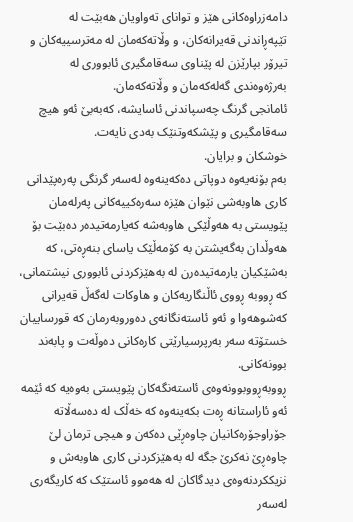دامەزراوەکانی ھێز و توانای تەواویان ھەبێت لە تێپەڕاندنی قەیرانەکان، و وڵاتەکەمان لە مەترسییەکان و تیرۆر بپارێزن لە پێناوی سەقامگیری ئابووری لە بەرژەوەندی گەلەکەمان و وڵاتەکەمان.
ئامانجی گرنگ چەسپاندنی ئاسایشە، کەبەبێ ئەو ھیچ سەقامگیری و پێشکەوتنێک بەدی نایەت.
خوشکان و برایان.
بەم بۆنەیەوە دوپاتی دەکەینەوە لەسەر گرنگی پەرەپێدانی کاری ھاوبەشی نێوان ھێزە سەرەکییەکانی پەرلەمان پێویستی بە ھەوڵێکی ھاوبەشە کەیارمەتیدەر دەبێت بۆ ھەوڵدان بەگەیشتن بە کۆمەڵێک یاسای بنەڕەتی، کە بەشێکیان یارمەتیدەرن لە بەھێزکردنی ئابووری نیشتمانی، کە ڕووبە ڕووی ئاڵنگاریەکان و ھاوکات لەگەڵ قەیرانی کەشوھەوا و ئەو ئاستەنگانەی دەوروبەرمان کە قورساییان خستۆتە سەر بەرپرسیارێتی کارەکانی دەوڵەت و پابەند بوونەکانی.
ڕووبەڕووبوونەوەی ئاستەنگەکان پێویستی بەوەیە کە ئێمە ئەو ئاراستانە ڕەت بکەینەوە کە خەڵک لە دەسەڵاتە جۆراوجۆرەکانیان چاوەڕێی دەکەن و ھیچی ترمان لێ چاوەڕێ نەکرێ جگە لە بەھێزکردنی کاری ھاوبەش و نزیککردنەوەی دیدگاکان لە ھەموو ئاستێک کە کاریگەری لەسەر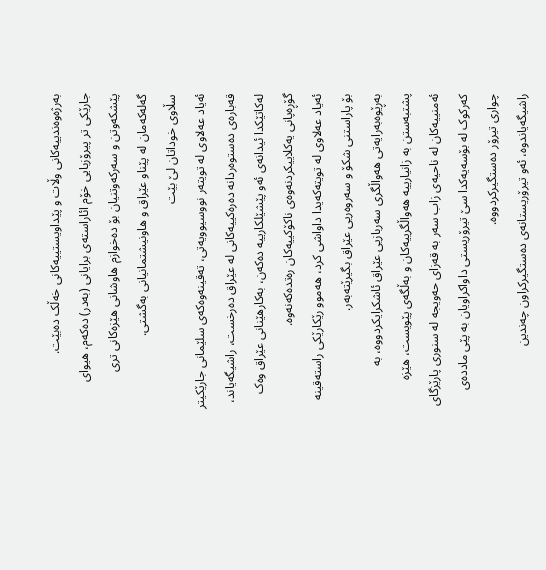بەرژەوەندییەکانی وڵات و پێداویستییەکانی خەڵک دەبێت.
جارێکی تر پیرۆزبایی خۆم ائاراستەی برایانی (بەدر) دەکەم، ھیوای پێشکەوتن و سەرکەوتنیان بۆ دەخوازم ھاوشانی ھێزەکانی تری گەلەکەمان لە پێناو عێراق و ھاونیشتمانیانی بەگشتی.
سڵاوی خوداتان لێ بێت
ئەیاد عەلاوی لە تویتەر نووسیوویەتی، تەقینەوەکەی سلێمانی جارێکیتر قەبارەی دەستوەردانە دەرەکییەکانی لە عێراق دەرخست، راشیگەیاند، لەکاتێکدا ئیدانەی ئەو پێشێلکارییە دەکەن، بەکارھێنانی عێراق وەک گۆڕەپانی یەکلاییکردنەوەی ناکۆکییەکان رەتدەکەنەوە.
ئەیاد عەلاوی لە تویتەکەیدا داواشی کرد، ھەموو رێکارێکی راستەقینە بۆ پاراستنی شکۆ و سەروەریی عێراق بگیرێتەبەر.
بەڕێوەبەرایەتی ھەواڵگری سەربازیی عێراق ئاشکرایکردووە، بە پشتبەستن بە زانیارییە ھەواڵگرییەکان و بەڵگەی پێویست، ھێزە ئەمنییەکان لە ناحیەی زاب سەر بە قەزای حەویجە لە سنوری پارێزگای کەرکوک لە بۆسەیەکدا سێ تیرۆریستی داواکراویان بە پێی ماددەی چواری تیرۆر دەستگیرکردووە.
راشیگەیاندوە، ئەو تیرۆریستانەی دەستگیرکراون چەندین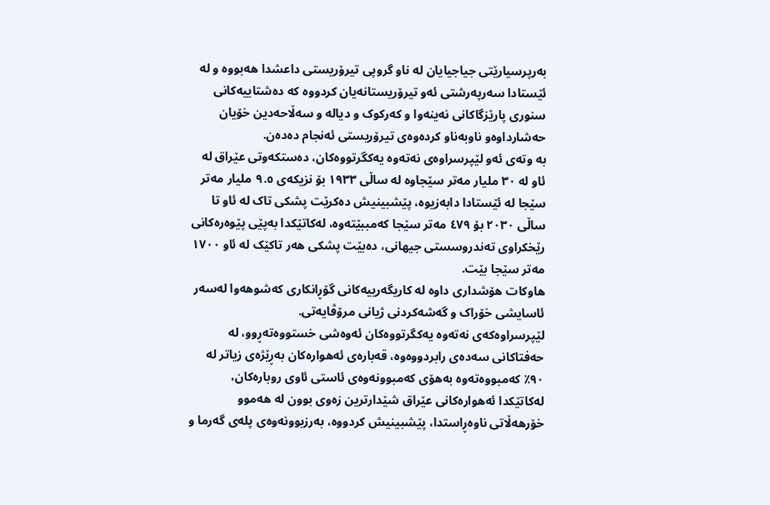بەرپرسیارێتی جیاجیایان لە ناو گروپی تیرۆریستی داعشدا ھەبووە و لە ئێستادا سەرپەرشتی ئەو تیرۆریستانەیان کردووە کە دەشتاییەکانی سنوری پارێزگاکانی نەینەوا و کەرکوک و دیالە و سەڵاحەدین خۆیان حەشارداوەو ناوبەناو کردەوەی تیرۆریستی ئەنجام دەدەن.
بە وتەی ئەو لێپرسراوەی نەتەوە یەکگرتووەکان، دەستکەوتی عێراق لە ئاو لە ٣٠ ملیار مەتر سێجاوە لە ساڵی ١٩٣٣ بۆ نزیکەی ٩.٥ ملیار مەتر سێجا لە ئێستادا دابەزیوە، پێشبینیش دەکرێت پشکی تاک لە ئاو تا ساڵی ٢٠٣٠ بۆ ٤٧٩ مەتر سێجا کەمببێتەوە، لەکاتێکدا بەپێی پێوەرەکانی رێخکراوی تەندروسستی جیھانی، دەبێت پشکی ھەر تاکێک لە ئاو ١٧٠٠ مەتر سێجا بێت.
ھاوکات ھۆشداری داوە لە کاریگەرییەکانی گۆڕانکاری کەشوھەوا لەسەر ئاسایشی خۆراک و گەشەکردنی ژیانی مرۆڤایەتی.
لێپرسراوەکەی نەتەوە یەکگرتووەکان ئەوەشی خستووەتەڕوو، لە حەفتاکانی سەدەی رابردووەوە، قەبارەی ئەھوارەکان بەڕێژەی زیاتر لە ٩٠٪ کەمبووەتەوە بەھۆی کەمبوونەوەی ئاستی ئاوی روبارەکان، لەکاتێکدا ئەھوارەکانی عێراق شێدارترین زەوی بوون لە ھەموو خۆرھەڵاتی ناوەڕاستدا، پێشبینیش کردووە، بەرزبوونەوەی پلەی گەرما و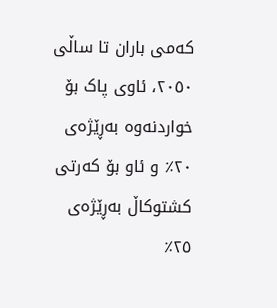کەمی باران تا ساڵی ٢٠٥٠، ئاوی پاک بۆ خواردنەوە بەڕێژەی ٢٠٪ و ئاو بۆ کەرتی کشتوکاڵ بەڕێژەی ٢٥٪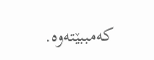کەمببێتەوە.